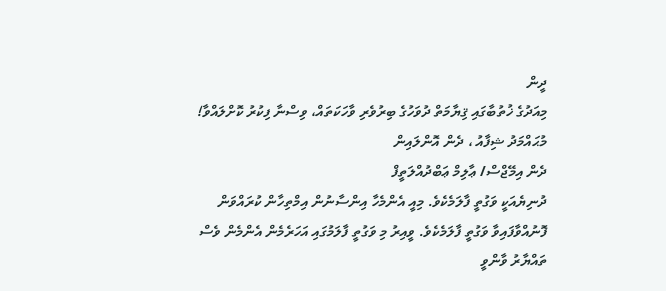ދީން
މިއަދުގެ ޚުތުބާގައި ޤިޔާމަތް ދުވަހުގެ ބިރުވެރި ވާހަކަތައް، ވިސްނާ ފިކުރު ކޮށްލައްވާ!
މުޙައްމަދު ޝިފާއު ، ދެން އޮންލައިން
ދެން އިމޭޖްސް/ ޢާލިމް ޢަބްދުއްލަތީފް
ދުނިޔެއަކީ ވަގުތީ ފާލަމެކެވެ. މިއީ އެންމެހާ އިންސާނުން އިމްތިހާން ކުރައްވަން ފޮނުއްވާފައިވާ ވަގުތީ ފާލަމެކެވެ. ވީއިރު މި ވަގުތީ ފާލަމުގައި އަހަރެމެން އެންމެން ވެސް ތައްޔާރު ވާންވީ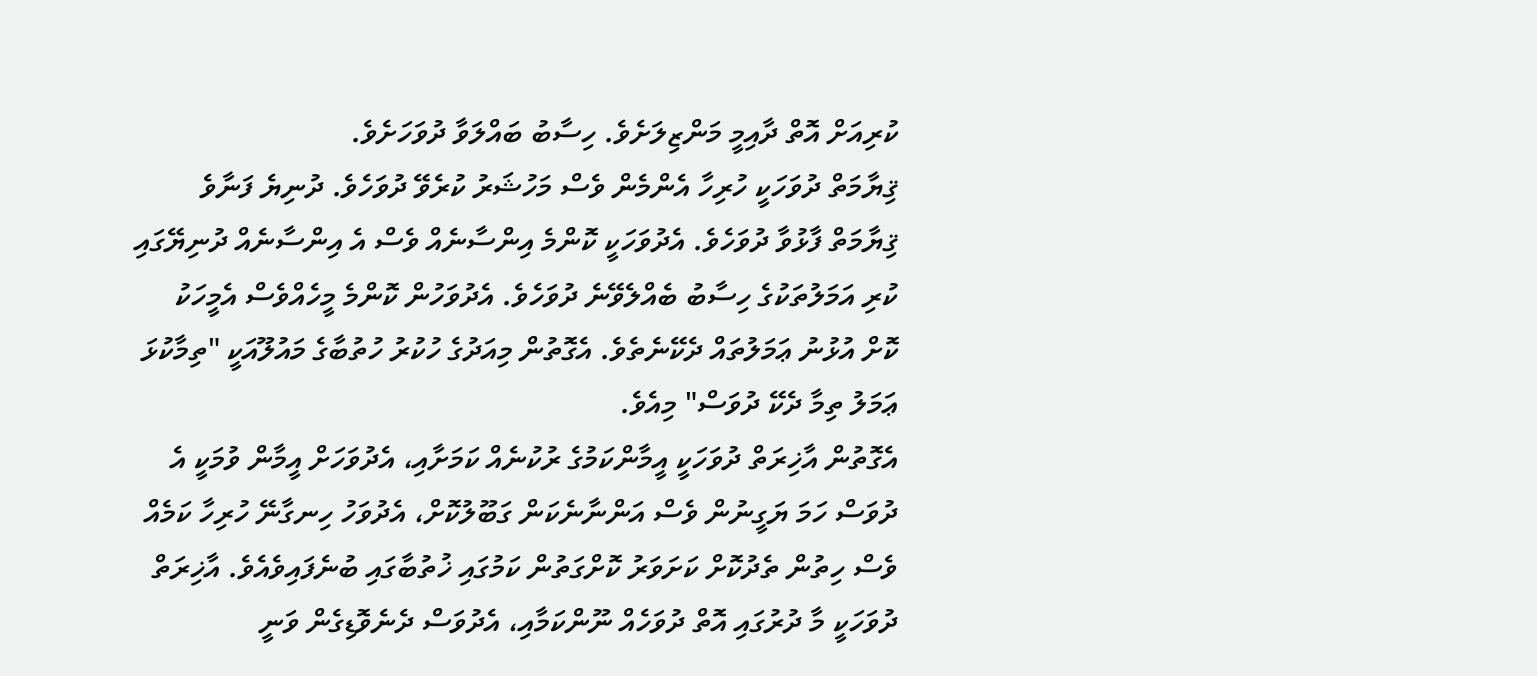ކުރިއަށް އޮތް ދާއިމީ މަންޒިލަށެވެ. ހިސާބު ބައްލަވާ ދުވަހަށެވެ.
ޤިޔާމަތް ދުވަހަކީ ހުރިހާ އެންމެން ވެސް މަހުޝަރު ކުރެވޭ ދުވަހެވެ. ދުނިޔެ ފަނާވެ ޤިޔާމަތް ފާޅުވާ ދުވަހެވެ. އެދުވަހަކީ ކޮންމެ އިންސާނެއް ވެސް އެ އިންސާނެއް ދުނިޔޭގައި ކުރި އަމަލުތަކުގެ ހިސާބު ބެއްލެވޭނެ ދުވަހެވެ. އެދުވަހުން ކޮންމެ މީހެއްވެސް އެމީހަކު ކޮށް އުޅުނު ޢަމަލުތައް ދެކޭނެތެވެ. އެގޮތުން މިއަދުގެ ހުކުރު ހުތުބާގެ މައުލޫއަކީ "ތިމާކުޅަ ޢަމަލު ތިމާ ދެކޭ ދުވަސް" މިއެވެ.
އެގޮތުން އާޚިރަތް ދުވަހަކީ އީމާންކަމުގެ ރުކުނެއް ކަމަށާއި، އެދުވަހަށް އީމާން ވުމަކީ އެ ދުވަސް ހަމަ ޔަގީނުން ވެސް އަންނާނެކަން ގަބޫލުކޮށް، އެދުވަހު ހިނގާނޭ ހުރިހާ ކަމެއް ވެސް ހިތުން ތެދުކޮށް ކަށަވަރު ކޮށްގަތުން ކަމުގައި ޚުތުބާގައި ބުނެފައިވެއެވެ. އާޚިރަތް ދުވަހަކީ މާ ދުރުގައި އޮތް ދުވަހެއް ނޫންކަމާއި، އެދުވަސް ދެނެވޮޑިގެން ވަނީ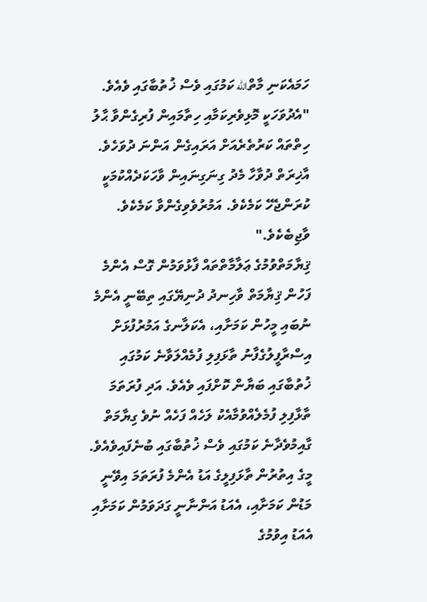ހަމައެކަނި މާތްالله ކަމުގައި ވެސް ޚުތުބާގައި ވެއެވެ.
"އެދުވަހަކީ މޮޅިވެރިކަމާއި ހިތާމައިން ފުރިގެންވާ ޙާލު ހިތްތައް ކަރުތެރެއަށް އަރައިގެން އަންނަ ދުވަހެވެ. އާޚިރަތް ދުވާހާ މެދު ގިނަގިނައިން ވާހަކަދެއްކުމަކީ ކުރަންޖެހޭ ކަމެކެވެ. އަމުރުވެވިގެންވާ ކަމެކެވެ. ވާޖިބެކެވެ."
ޤިޔާމަތްވުމުގެ ޢަލާމާތްތައް ފާޅުވަމުން ގޮސް އެންމެ ފަހުން ޤިޔާމަތް ވާހިނދު ދުނިޔޭގައި ތިބޭނީ އެންމެ ނުބައި މީހުން ކަމަށާއި، އެކަލާނގެ އަމުރުފުޅަށް އިސްރާފީލުގެފާނު ތާޅަފިލި ފުމެއްލަވާނެ ކަމުގައި ޚުތުބާގައި ބަޔާން ކޮށްފައި ވެއެވެ. އަދި ފުރަތަމަ ތާޅާފިލި ފުމެލެއްވުމާއެކު ލަހެއް ފަހެއް ނުވެ ގިޔާމަތް ގާއިމުވެދާނެ ކަމުގައި ވެސް ޚުތުބާގައި ބުނެފައިވެއެވެ. މީގެ އިތުރުން ތާޅަފިލީގެ އަޑު އެންމެ ފުރަތަމަ އިވޭނީ މަޑުން ކަމަށާއި، އެއަޑު އަންނާނީ ގަދަވަމުން ކަމަށާއި އެއަޑު އިވުމުގެ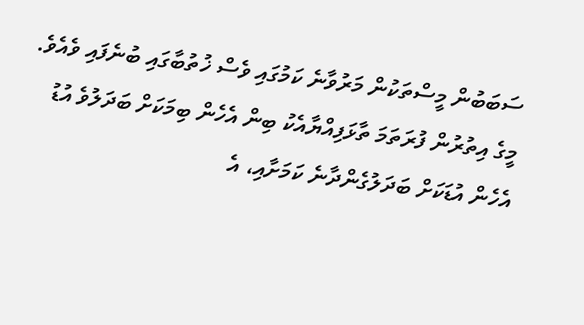ސަބަބުން މީސްތަކުން މަރުވާނެ ކަމުގައި ވެސް ޚުތުބާގައި ބުނެފައި ވެއެވެ.
މީގެ އިތުރުން ފުރަތަމަ ތާޅަފިއްޔާއެކު ބިން އެހެން ބިމަކަށް ބަދަލުވެ އުޑު އެހެން އުޑަކަށް ބަދަލުގެންދާނެ ކަމަށާއި، އެ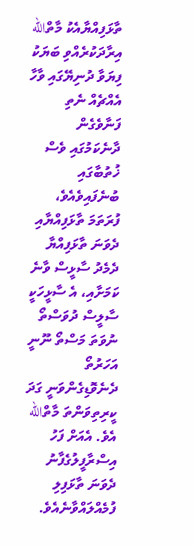ތާޅަފިއްޔާއެކު މާތްالله އިރާދަކުރެއްވި ބަޔަކު ފިޔަވާ ދުނިޔޭގައި ވާހާ އެއްޗެއް ނެތި ފަނާވެގެން ދާނެކަމުގައި ވެސް ޚުތުބާގައި ބުނެފައިވެއެވެ، ފުރަތަމަ ތާޅަފިއްޔާއި ދެވަނަ ތާޅަފިއްޔާ ދެމެދު ސާޅީސް ވާނެ ކަމަށާއި، އެ ސާޅީހަކީ ސާލީސް ދުވަސްތޯ ނުވަތަ މަސްތޯ ނޫނީ އަހަރުތޯ ދެނެވޮޑިގެންވަނީ ގަދަ ކީރިތިވަންތަ މާތްالله އެވެ. އެއަށް ފަހު އިސްރާފީލުގެފާނު ދެވަނަ ތާޅަފިލި ފުމެއްލައްވާނެއެވެ.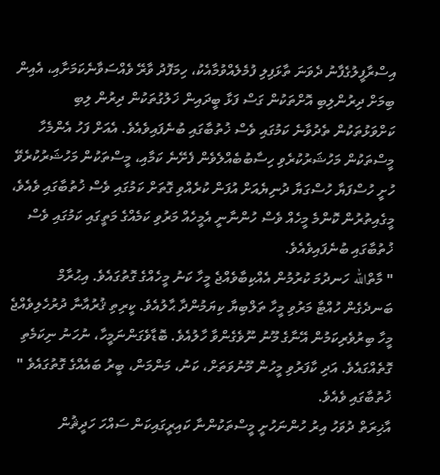އިސްރާފީލުގެފާނު ދެވަނަ ތާޅަފިލި ފުމެލެއްވުމާއެކު، ހިމަފޮދު ވާރޭ ވެއްސަވާނެކަމަށާއި، އެއިން ބިމަށް ދިރުންލިބި އޮށްތަކުން ގަސް ފަޅާ ބީދައިން ޚަލުގުތަކުން ދިރުން ލިބި ކަށްވަޅުތަކުން ތެދުވާނެ ކަމުގައި ވެސް ޚުތުބާގައި ބުނެފައިވެއެވެ. އެއަށް ފަހު އެންމެހާ މީސްތަކުން މަހުޝަރުކުރެވި ހިސާބުބެއްލެވެން ފެށޭނެ ކަމާއި، މީސްތަކުން މަހުޝަރުކުރެވޭ ހުށީ ހުސްފަޔާ ހުސްގަޔާ ދުނިޔެއަށް އުފަން ކުރެއްވި ގޮތަށް ކަމުގައި ވެސް ޚުތުބާގައި ވެއެވެ، މީގެއިތުރުން ކޮންމެ މީހެއް ވެސް ހުންނާނީ އެމީހެއް މަރުވި ކަމެއްގެ މަތީގައި ކަމުގައި ވެސް ޚުތުބާގައި ބުނެފައިވެއެވެ.
" މާތްالله ހަނދުމަ ކުރުމުން އެއްކިބާވެއްޖެ މީހާ ކަނު މީހެއްގެ ގޮތުގައެވެ. އިޙުރާމް ބަނދެގެން ހުއްޓާ މަރުވި މީހާ ތަލްބިޔާ ކިޔަމުންދާ ޙާލުއެވެ. ކީރިތި ޤުރުއާނާ ދުރުހެލިވެއްޖެ މީހާ ބިރުވެރިކަމުން އޭނާގެ މޫނު ނޫވެގެންވާ ހާލުއެވެ. ބޮޑާވެގަންނަމީހާ، ނުހަނު ނިކަމެތި ގޮތެއްގައެވެ. އަދި ކާފަރުވި މީހުން މޫނުވަތަށް، ކަނު، މަންމަން، ބީރު ބައެއްގެ ގޮތުގައެވެ " ޚުތުބާގައި ވެއެވެ.
އާޚިރަތް ދުވަހު އިރު ހުންނަހުށީ މީސްތަކުންނާ ކައިރީގައިކަން ސައްހަ ހަދީޘުން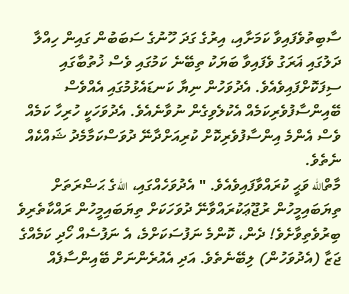ސާބިތުވެފައިވާ ކަމަށާއި، އިރުގެ ގަދަ ހޫނުގެ ސަބަބުން ގައިން ހިއްލާ ދަލުގައި ޣަރަގު ވެފައިވާ ބަޔަކު ތިބޭނެ ކަމުގައި ވެސް ޚުތުބާގައި ސިފަކޮށްފައިވެއެވެ. އެދުވަހުން ނިޔާ ކަނޑައެޅުމުގައި އެއްވެސް ބޭއިންސާފުވެރިކަމެއް އެކުލެވިގެން ނުވާނެއެވެ. އެދުވަހަކީ ހުރިހާ ކަމެއް ވެސް އެންމެ އިންސާފުވެރިކޮށް ކުރިއަށްދާނޭ ދުވަސްކަމާމެދު ޝައްކެއް ނެތެވެ.
މާތްالله ވަޙީ ކުރައްވާފައިވެއެވެ. " އެދުވަހެއްގައި، اللهގެ ޙަޟްރަތަށް ތިޔަބައިމީހުން ރުޖޫޢަކުރައްވާނޭ ދުވަހަކަށް ތިޔަބައިމީހުން ރައްކާތެރިވެ ބިރުވެތިވާށެވެ! ދެން، ކޮންމެ ނަފުސަކަށްމެ، އެ ނަފުސެއް ހޯދި ކަމެއްގެ ޖަޒާ (އެދުވަހުން) ލިބޭނެތެވެ. އަދި އެއުރެންނަށް ބޭއިންސާފެއް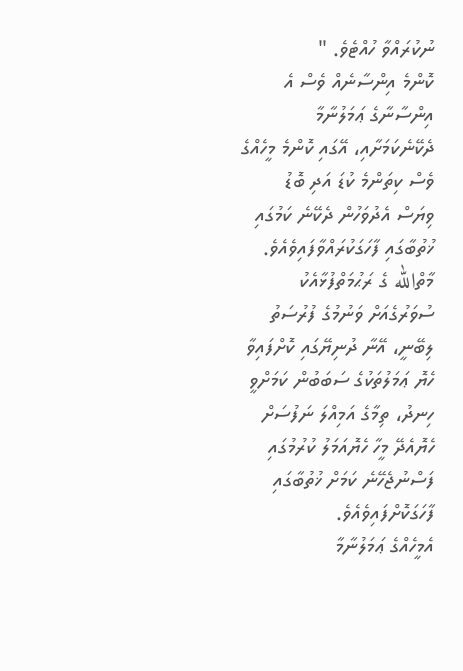ނުކުރައްވާ ހުއްޓެވެ. "
ކޮންމެ އިންސާނެއް ވެސް އެ އިންސާނާގެ ޢަމަލުނާމާ ދެކޭނެކަމަށާއި، އޭގައި ކޮންމެ މީހެއްގެ ވެސް ކިތަންމެ ކުޑަ އަދި ބޮޑު ވިޔަސް އެދުވަހުން ދެކޭނެ ކަމުގައި ޚުތުބާގައި ފާހަގަކުރައްވާފައިވެއެވެ. މާތްالله ގެ ރަޙުމަތްފުޅާއެކު ސުވަރުގެއަށް ވަނުމުގެ ފުރުސަތު ލިބޭނީ، އޭނާ ދުނިޔޭގައި ކޮށްފައިވާ ހެޔޮ ޢަމަލުތަކުގެ ސަބަބުން ކަމަށްވީ ހިނދު، ތިމާގެ އަމިއްލަ ނަފުސަށް ހެޔޮއެދޭ މީހާ ހެޔޮއަމަލު ކުރުމުގައި ފަސްނުޖެހޭނެ ކަމަށް ޚުތުބާގައި ފާހަގަކޮށްފައިވެއެވެ.
އެމީހެއްގެ ޢަމަލުނާމާ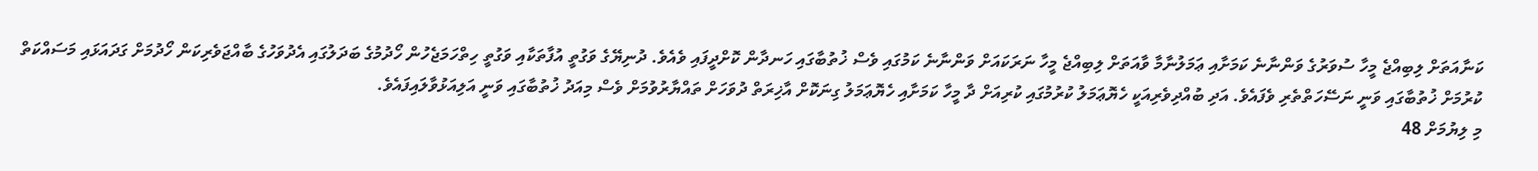ކަނާއަތަށް ލިބިއްޖެ މީހާ ސުވަރުގެ ވަންނާނެ ކަމަށާއި ޢަމަލުނާމާ ވާއަތަށް ލިބިއްޖެ މީހާ ނަރަކައަށް ވަންނާނެ ކަމުގައި ވެސް ޚުތުބާގައި ހަނދާން ކޮށްދީފައި ވެއެވެ. ދުނިޔޭގެ ވަގުތީ އުފާތަކާއި ވަގުތީ ހިތްހަމަޖެހުން ހޯދުމުގެ ބަދަލުގައި އެދުވަހުގެ ބާއްޖަވެރިކަން ހޯދުމަށް ގަދައަޅައި މަސައްކަތް ކުރުމަށް ޚުތުބާގައި ވަނީ ނަސޭހަތްތެރި ވެފައެވެ. އަދި ބުއްދިވެރިއަކީ ހެޔޮޢަމަލު ކުރުމުގައި ކުރިއަށް ދާ މީހާ ކަމަށާއި ހެޔޮޢަމަލު ގިނަކޮށް އާޚިރަތް ދުވަހަށް ތައްޔާރުވުމަށް ވެސް މިއަދު ޚުތުބާގައި ވަނީ އަލިއަޅުވާލައިފައެވެ.
މި ލިޔުމަށް 48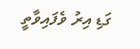ގަޑި އިރު ވެފައިވާތީ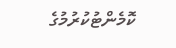ކޮމެންޓުކުރުމުގެ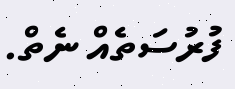ފުރުސަތެއް ނެތް.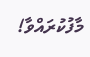މާފުކުރައްވާ!